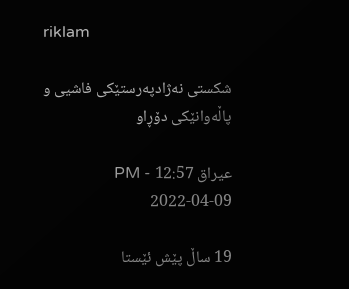riklam

شكستی نه‌ژادپه‌رستێكی فاشیی و پاڵه‌وانێكی دۆڕاو

عیراق 12:57 PM - 2022-04-09

19 ساڵ پێش ئێستا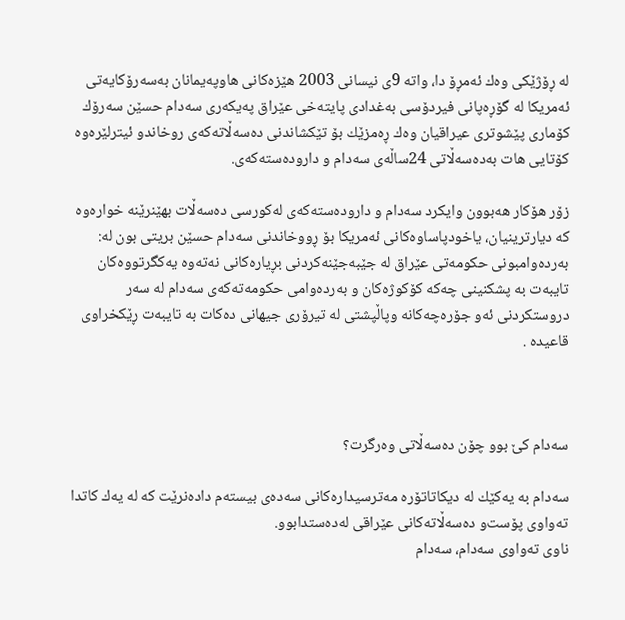له‌ ڕۆژێكی وه‌ك ئه‌مڕۆ دا، واته‌ 9ی نیسانی 2003 هێزه‌كانی هاوپه‌یمانان به‌سه‌رۆكایه‌تی ئه‌مریكا له‌ گۆڕه‌پانی فیردۆسی به‌غدادی پایته‌خی عێراق په‌یكه‌ری سه‌دام حسێن سه‌رۆك كۆماری پێشوتری عیراقیان وه‌ك ڕه‌مزێك بۆ تێكشاندنی ده‌سه‌ڵاته‌كه‌ی روخاندو ئیترلێره‌وه‌ كۆتایی هات به‌ده‌سه‌ڵاتی 24ساڵه‌ی سه‌دام و داروده‌سته‌كه‌ی.

زۆر هۆكار هه‌بوون وایكرد سه‌دام و داروده‌سته‌كه‌ی له‌كورسی ده‌سه‌ڵات بهێنرێنه‌ خواره‌وه‌ كه‌ دیارترینیان، یاخودپاساوه‌كانی ئه‌مریكا بۆ ڕووخاندنی سه‌دام حسێن بریتی بون له‌: به‌رده‌وامبونی حكومه‌تی عێراق له‌ جێبه‌جێنه‌كردنی بڕیاره‌كانی نه‌ته‌وه‌ یه‌كگرتووه‌كان تایبه‌ت به‌ پشكنینی چه‌كه‌ كۆكوژه‌كان و به‌رده‌وامی حكومه‌ته‌كه‌ی سه‌دام له‌ سه‌ر دروستكردنی ئه‌و جۆره‌چه‌كانه‌ وپاڵپشتی له‌ تیرۆری جیهانی ده‌كات به‌ تایبه‌ت ڕێكخراوی قاعیده‌ .



سه‌دام كێ بوو چۆن ده‌سه‌ڵاتی وه‌رگرت؟

سه‌دام به‌ یه‌كێك له‌ دیكاتاتۆره‌ مه‌ترسیداره‌كانی سه‌ده‌ی بیسته‌م داده‌نرێت كه‌ له‌ یه‌ك كاتدا ته‌واوی پۆست‌و ده‌سه‌ڵاته‌كانی عێراقی له‌ده‌ستدابوو.
ناوی ته‌واوی سه‌دام، سه‌دام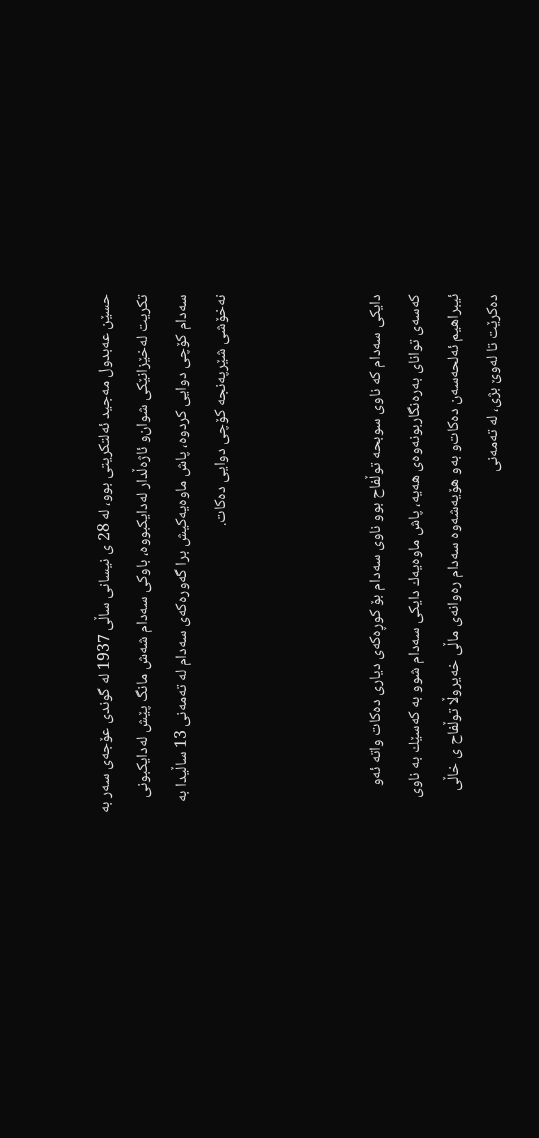حسێن عه‌بدول مه‌جید ئه‌لتكریتی بوو، له‌ 28 ی نیسانی ساڵی 1937 له‌ گوندی عۆجه‌ی سه‌ر به‌ تكریت له‌خێزانێكی شوان‌و ئاژه‌ڵدار له‌دایكبووه‌، باوكی سه‌دام شه‌ش مانگ پێش له‌دایكبونی سه‌دام كۆچی دوایی كردوه‌، پاش ماوه‌یه‌كیش برا گه‌وره‌كه‌ی سه‌دام له‌ ته‌مه‌نی 13 ساڵیدا به‌ نه‌خۆشی شێرپه‌نجه‌ كۆچی دوایی ده‌كات.



دایكی سه‌دام كه‌ ناوی سوبحه‌ توڵفاح بوو ناوی سه‌دام بۆ كوڕه‌كه‌ی دیاری ده‌كات واته‌ ئه‌و كه‌سه‌ی توانای به‌ره‌نگاربونه‌وه‌ی هه‌یه‌، پاش ماوه‌یه‌ك دایكی سه‌دام شوو به‌ كه‌سێك به‌ ناوی ئیبراهیم ئه‌لحه‌سه‌ن ده‌كات‌و به‌و هۆیه‌شه‌وه‌ سه‌دام ره‌وانه‌ی ماڵی خه‌یروڵا توڵفاح ی خاڵی ده‌كرێت تا له‌وێ بژی، له‌ ته‌مه‌نی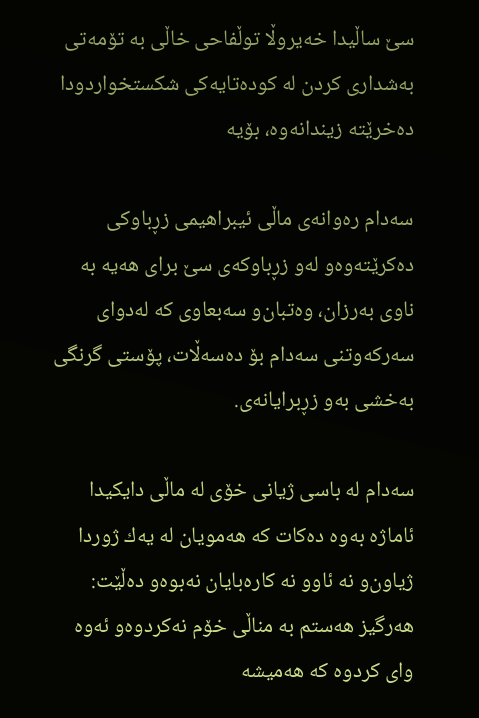سێ ساڵیدا خه‌یروڵا توڵفاحی خاڵی به‌ تۆمه‌تی به‌شداری كردن له‌ كوده‌تایه‌كی شكستخواردودا ده‌خرێته‌ زیندانه‌وه‌، بۆیه‌

سه‌دام ره‌وانه‌ی ماڵی ئیبراهیمی زڕباوكی ده‌كرێته‌وه‌و له‌و زڕباوكه‌ی سێ برای هه‌یه‌ به‌ ناوی به‌رزان، وه‌تبان‌و سه‌بعاوی كه‌ له‌دوای سه‌ركه‌وتنی سه‌دام بۆ ده‌سه‌ڵات، پۆستی گرنگی به‌خشی به‌و زڕبرایانه‌ی.

سه‌دام له‌ باسی ژیانی خۆی له‌ ماڵی دایكیدا ئاماژه‌ به‌وه‌ ده‌كات كه‌ هه‌مویان له‌ یه‌ك ژوردا ژیاون‌و نه‌ ئاو‌و نه‌ كاره‌بایان نه‌بوه‌و ده‌ڵێت: هه‌رگیز هه‌ستم به‌ مناڵی خۆم نه‌كردوه‌و ئه‌وه‌ وای كردوه‌ كه‌ هه‌میشه‌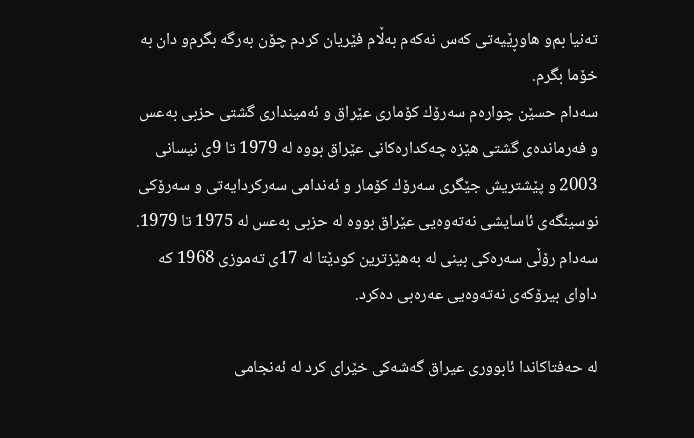ته‌نیا بم‌و هاوڕێیه‌تی كه‌س نه‌كه‌م به‌ڵام فێریان كردم چۆن به‌رگه‌ بگرم‌و دان به‌ خۆما بگرم.
سه‌دام حسێن چواره‌م سه‌رۆك كۆماری عێراق و ئه‌مینداری گشتی حزبی به‌عس و فه‌رمانده‌ی گشتی هێزه‌ چه‌كداره‌كانی عێراق بووه‌ له‌ 1979 تا 9ی نیسانی 2003 و پێشتریش جێگری سه‌رۆك كۆمار و ئه‌ندامی سه‌ركردایه‌تی و سه‌رۆكی نوسینگه‌ی ئاسایشی نه‌ته‌وه‌یی عێراق بووه‌ له‌ حزبی به‌عس له‌ 1975 تا 1979.
سه‌دام رۆڵی سه‌ره‌كی بینی له‌ به‌هێزترین كودێتا له‌ 17ی ته‌موزی 1968 كه‌ داوای بیرۆكه‌ی نه‌ته‌وه‌یی عه‌ره‌بی ده‌كرد.

له‌ حه‌فتاكاندا ئابووری عیراق گه‌شه‌كی خێرای كرد له‌ ئه‌نجامی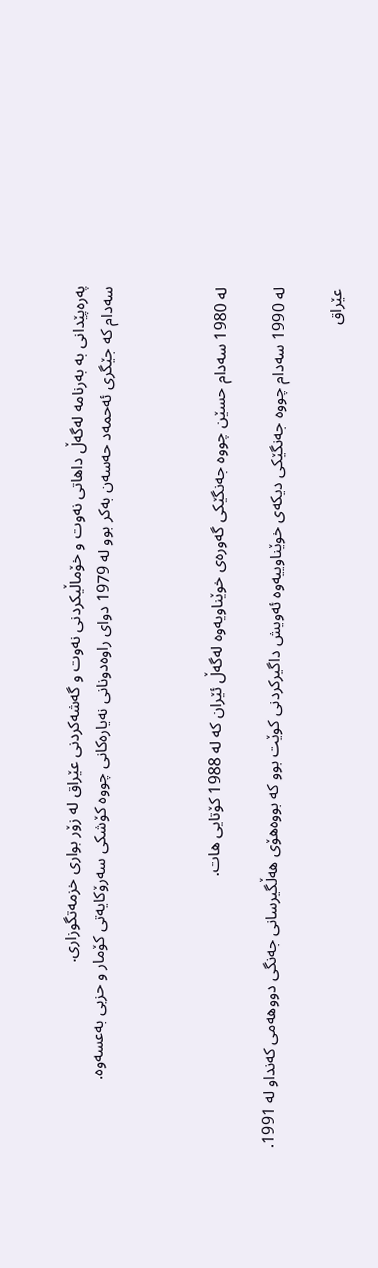په‌ره‌پێدانی به‌ به‌رنامه‌ له‌گه‌ڵ داهاتی نه‌وت و خۆماڵیكردنی نه‌وت و گه‌شه‌كردنی عێراق له‌ زۆر بواری خزمه‌تگوزاری.
سه‌دام كه‌ جێگری ئه‌حمه‌د حه‌سه‌ن به‌كر بوو له‌ 1979 دوای راوه‌دونانی نه‌یاره‌كانی چووه‌ كۆشكی سه‌رۆكایه‌تی كۆمار و حزبی به‌عسه‌وه‌.



له‌ 1980 سه‌دام حسێن چووه‌ جه‌نگێكی گه‌وره‌ی خوێناویه‌وه‌ له‌گه‌ڵ ئێران كه‌ له‌ 1988 كۆتایی هات.

له‌ 1990 سه‌دام چووه‌ جه‌نگێكی دیكه‌ی خوێناوییه‌وه‌ ئه‌ویش داگیركردنی كوێت بوو كه‌ بووه‌هۆی هه‌ڵگیرسانی جه‌نگی دووهه‌می كه‌نداو له‌ 1991.

عێراق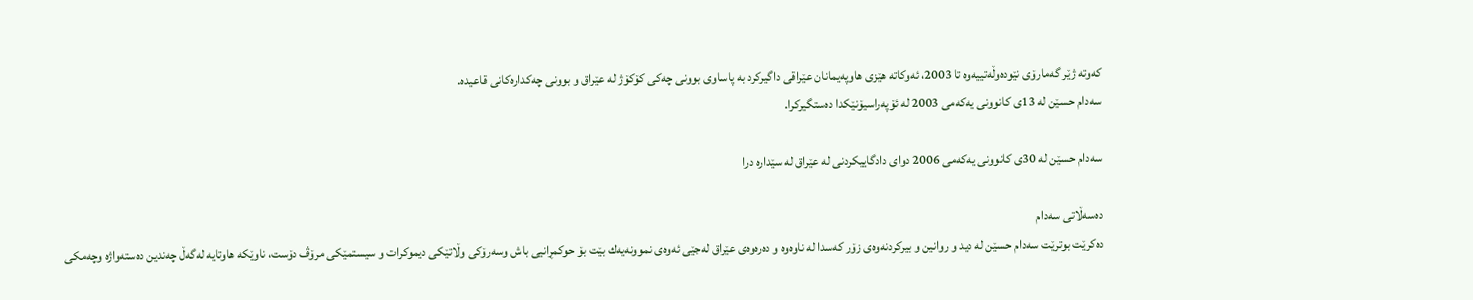كه‌وته‌ ژێر گه‌مارۆی نێوده‌وڵه‌تییه‌وه‌ تا 2003، ئه‌وكاته‌ هێزی هاوپه‌یمانان عێراقی داگیركرد به‌ پاساوی بوونی چه‌كی كۆكۆژ له‌ عێراق و بوونی چه‌كداره‌كانی قاعیده‌.
سه‌دام حسێن له‌ 13ی كانوونی یه‌كه‌می 2003 له‌ ئۆپه‌راسیۆنێكدا ده‌ستگیركرا.

سه‌دام حسێن له‌ 30ی كانوونی یه‌كه‌می 2006 دوای دادگاییكردنی له‌ عێراق له‌ سێداره‌ درا

ده‌سه‌ڵاتی سه‌دام
ده‌كرێت بوترێت سه‌دام حسێن له‌ دید و روانین و بیركردنه‌وه‌ی زۆر كه‌سدا له‌ ناوه‌وه‌ و ده‌ره‌وه‌ی عێراق له‌جێی ئه‌وه‌ی نموونه‌یه‌ك بێت بۆ حوكمڕانیی باش وسه‌رۆكی وڵاتێكی دیموكرات و سیستمێكی مرۆڤ دۆست، ناوێكه‌ هاوتایه‌ له‌گه‌ڵ چه‌ندین ده‌سته‌واژه‌ وچه‌مكی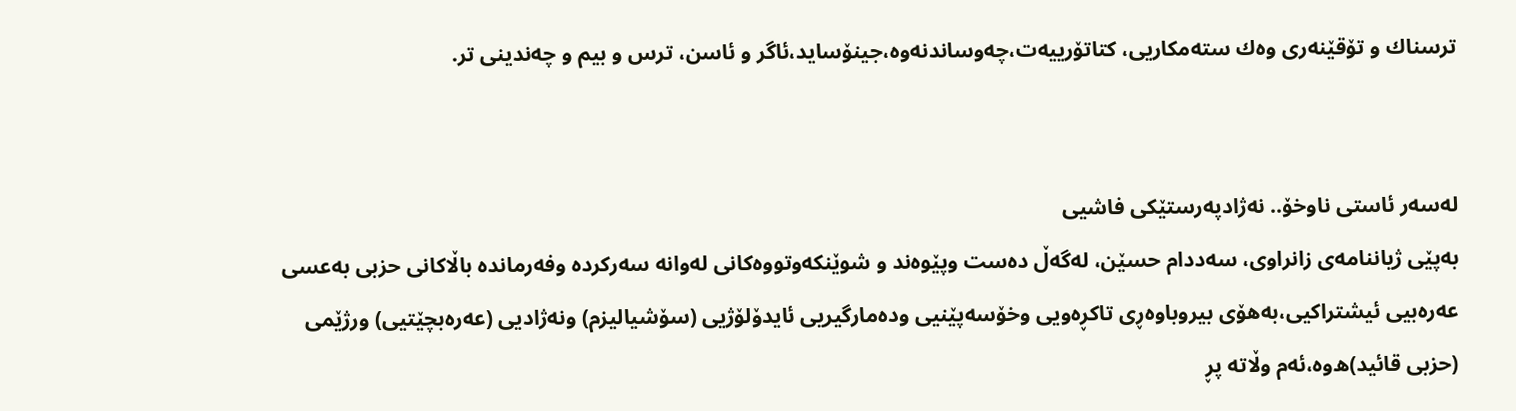ترسناك و تۆقێنه‌ری وه‌ك سته‌مكاریی، كتاتۆرییه‌ت،چه‌وساندنه‌وه‌،جینۆساید،ئاگر و ئاسن، ترس و بیم و چه‌ندینی تر.


له‌سه‌ر ئاستی ناوخۆ.. نه‌ژادپه‌رستێكی فاشیی
به‌پێی ژیاننامه‌ی زانراوی، سه‌ددام حسێن، له‌گه‌ڵ ده‌ست وپێوه‌ند و شوێنكه‌وتووه‌كانی له‌وانه‌ سه‌ركرده‌ وفه‌رمانده‌ باڵاكانی حزبی به‌عسی عه‌ره‌بیی ئیشتراكیی،به‌هۆی بیروباوه‌ڕی تاكڕه‌ویی وخۆسه‌پێنیی وده‌مارگیریی ئایدۆلۆژیی (سۆشیالیزم) ونه‌ژادیی (عه‌ره‌بچێتیی) ورژێمی (حزبی قائید)ه‌وه‌،ئه‌م وڵاته‌ پڕ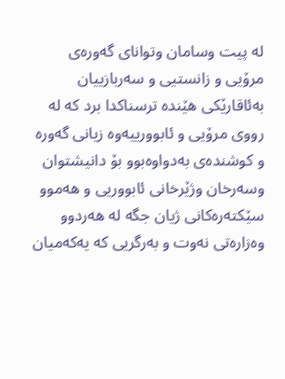له‌ پیت وسامان وتوانای گه‌وره‌ی مرۆیی و زانستیی و سه‌ربازییان به‌ئاقارێكی هێنده‌ ترسناكدا برد كه‌ له‌ رووی مرۆیی و ئابوورییه‌وه‌ زیانی گه‌وره‌ و كوشنده‌ی به‌دواوه‌بوو بۆ دانیشتوان وسه‌رخان وژێرخانی ئابووریی و هه‌موو سێكته‌ره‌كانی ژیان جگه‌ له‌ هه‌ردوو وه‌زاره‌تی نه‌وت و به‌رگریی كه‌ یه‌كه‌میان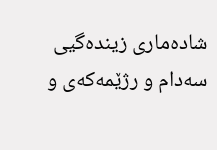شاده‌ماری زینده‌گیی سه‌دام و رژێمه‌كه‌ی و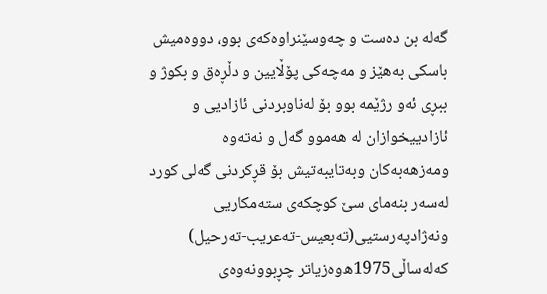گه‌له‌ بن ده‌ست و چه‌وسێنراوه‌كه‌ی بوو، دووه‌میش باسكی به‌هێز و مه‌چه‌كی پۆڵایین و دڵڕه‌ق و بكوژ و ببڕی ئه‌و رژێمه‌ بوو بۆ له‌ناوبردنی ئازادیی و ئازادییخوازان له‌ هه‌موو گه‌ل و نه‌ته‌وه‌ ومه‌زهه‌به‌كان وبه‌تایبه‌تیش بۆ قڕكردنی گه‌لی كورد له‌سه‌ر بنه‌مای سێ كوچكه‌ی سته‌مكاریی ونه‌ژادپه‌رستیی(ته‌بعیس-ته‌عریب-ته‌رحیل) كه‌له‌ساڵی1975ه‌وه‌زیاتر چڕبوونه‌وه‌ی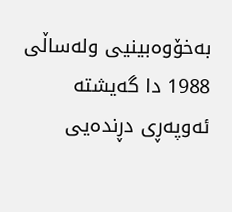به‌خۆوه‌بینیی وله‌ساڵی 1988 دا گه‌یشته‌ ئه‌وپه‌ڕی دڕنده‌یی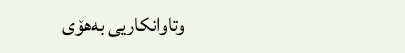وتاوانكاریی به‌هۆی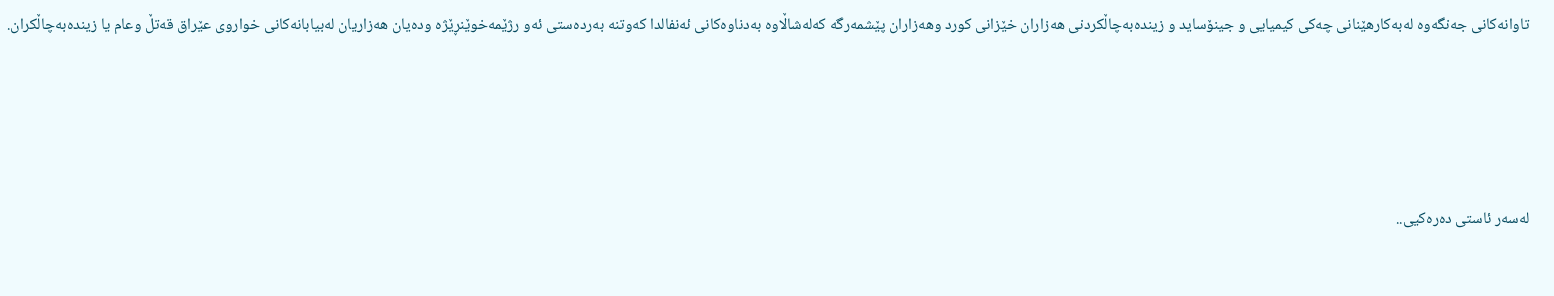تاوانه‌كانی جه‌نگه‌وه‌ له‌به‌كارهێنانی چه‌كی كیمیایی و جینۆساید و زینده‌به‌چاڵكردنی هه‌زاران خێزانی كورد وهه‌زاران پێشمه‌رگه‌ كه‌له‌شاڵاوه‌ به‌دناوه‌كانی ئه‌نفالدا كه‌وتنه‌ به‌رده‌ستی ئه‌و رژێمه‌خوێنڕێژه‌ وده‌یان هه‌زاریان له‌بیابانه‌كانی خواروی عێراق قه‌تڵ وعام یا زینده‌به‌چاڵكران.




له‌سه‌ر ئاستی ده‌ره‌كیی..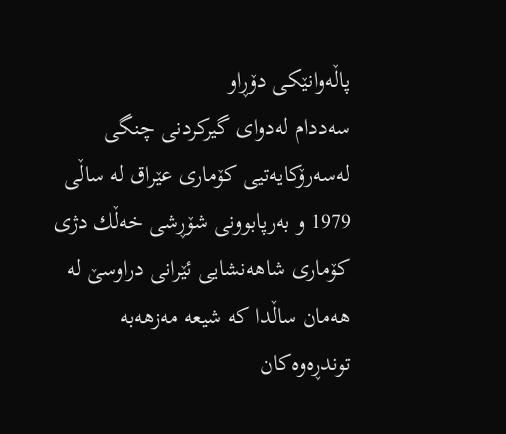پاڵه‌وانێكی دۆڕاو
سه‌ددام له‌دوای گیركردنی چنگی له‌سه‌رۆكایه‌تیی كۆماری عێراق له‌ ساڵی 1979 و به‌رپابوونی شۆڕشی خه‌ڵك دژی كۆماری شاهه‌نشایی ئێرانی دراوسێ له‌ هه‌مان ساڵدا كه‌ شیعه‌ مه‌زهه‌به‌ توندڕه‌وه‌كان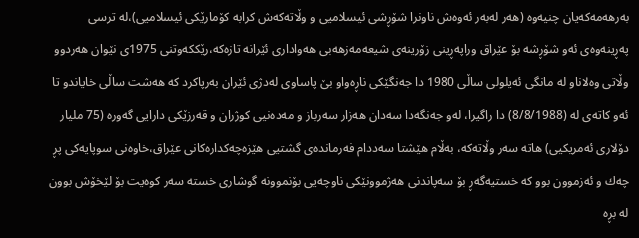به‌رهه‌مه‌كه‌یان چنیه‌وه‌ (هه‌ر له‌به‌ر ئه‌وه‌ش ناونرا شۆڕشی ئیسلامیی و وڵاته‌كه‌ش كرابه‌ كۆمارێكی ئیسلامیی)،له‌ ترسی په‌ڕینه‌وه‌ی ئه‌و شۆڕشه‌ بۆ عێراق وراپه‌ڕینی زۆرینه‌ی شیعه‌مه‌زهه‌بی هه‌واداری ئێرانه‌ تازه‌كه‌،رێككه‌وتنی 1975ی نێوان هه‌ردوو وڵاتی وه‌لاناو له‌ مانگی ئه‌یلولی ساڵی 1980 دا جه‌نگێكی ناڕه‌واو بێ پاساوی له‌دژی ئێران به‌رپاكرد كه‌ هه‌شت ساڵی خایاندو تا ئه‌و كاته‌ی له‌ (8/8/1988) دا راگیرا، له‌و جه‌نگه‌دا سه‌دان هه‌زار سه‌رباز و مه‌ده‌نیی كوژران و قه‌رزێكی دارایی گه‌وره‌ (75 ملیار دۆلاری ئه‌مریكیی) هاته‌ سه‌ر وڵاته‌كه‌، به‌ڵام هێشتا سه‌ددام فه‌رمانده‌ی گشتیی هێزه‌چه‌كداره‌كانی عێراق،خاوه‌نی سوپایه‌كی پڕ چه‌ك و ئه‌زموون بوو كه‌ خستیه‌گه‌ڕ بۆ سه‌پاندنی هه‌ژموونێكی ناوچه‌یی بۆنموونه‌ گوشاری خسته‌ سه‌ر كوه‌یت بۆ لێخۆش بوون له‌ بڕه‌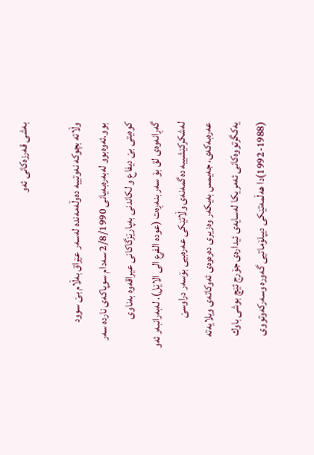به‌شی قه‌رزه‌كانی ئه‌و

وڵاته‌ بچوكه‌ نه‌وتییه‌ ده‌وڵه‌مه‌نده‌ له‌سه‌ر عێراق به‌ڵام بێ سوود بوو.ئه‌وه‌بوو له‌به‌ره‌به‌یانی 2/8/1990 سه‌دام سوپاكه‌ی نارده‌ سه‌ر كوه‌یتی بێ دیفاع و لكاندنی به‌پارێزگاكانی عیراقه‌وه‌ به‌ناوی گه‌ڕانه‌وه‌ی لق بۆ سه‌ر بنه‌ڕه‌ت (عوده‌ الفرع الی الاێل). له‌به‌رانبه‌ر ئه‌و له‌شكركێشییه‌ ده‌گمه‌نه‌ی وڵاتێكی عه‌ره‌بیی بۆسه‌ر دراوسێ عه‌ره‌به‌كه‌ی، جه‌یمس به‌یكه‌ر وه‌زیری ده‌ره‌وه‌ی ئه‌وكاته‌ی ویلایه‌ته‌ یه‌كگرتووه‌كانی ئه‌مریكا له‌سایه‌ی ئیداره‌ی جۆرج ئێچ بوشی باوك (1988-1992)دا هه‌ڵمه‌تێكی دیپلۆماتیی گه‌وره‌ وسه‌ركه‌وتووی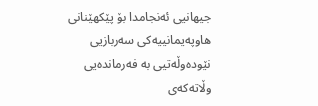جیهانیی ئه‌نجامدا بۆ پێكهێنانی هاوپه‌یمانییه‌كی سه‌ربازیی نێوده‌وڵه‌تیی به‌ فه‌رمانده‌یی وڵاته‌كه‌ی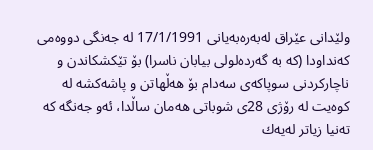ولێدانی عێراق له‌به‌ره‌به‌یانی 17/1/1991 له‌ جه‌نگی دووه‌می كه‌نداودا (كه‌ به‌ گه‌رده‌لولی بیابان ناسرا) بۆ تێكشكاندن و ناچاركردنی سوپاكه‌ی سه‌دام بۆ هه‌ڵهاتن و پاشه‌كشه‌ له‌ كوه‌یت له‌ رۆژی 28ی شوباتی هه‌مان ساڵدا، ئه‌و جه‌نگه‌ كه‌ ته‌نیا زیاتر له‌یه‌ك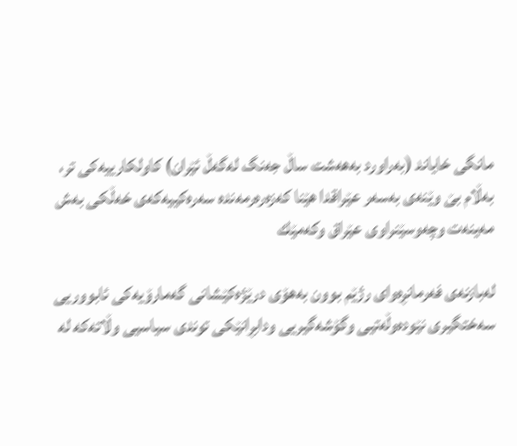مانگی خایاند (به‌راورد به‌هه‌شت ساڵ جه‌نگ له‌گه‌ڵ ئێران) كاولكارییه‌كی تر، به‌ڵام بێ وێنه‌ی به‌سه‌ر عێراقدا هێنا كه‌زه‌ره‌رمه‌نده‌ سه‌ره‌كییه‌كه‌ی خه‌ڵكی به‌ش مه‌ینه‌ت وچه‌وسێنراوی عێراق وكه‌مێك

له‌بازنه‌ی فه‌رمانڕه‌وای رژێم بوون به‌هۆی درێژه‌كێشانی گه‌مارۆیه‌كی ئابووریی سه‌ختگیری نێوده‌وڵه‌تیی وگۆشه‌گیریی ودابڕانێكی توندی سیاسیی وڵاته‌كه‌ له‌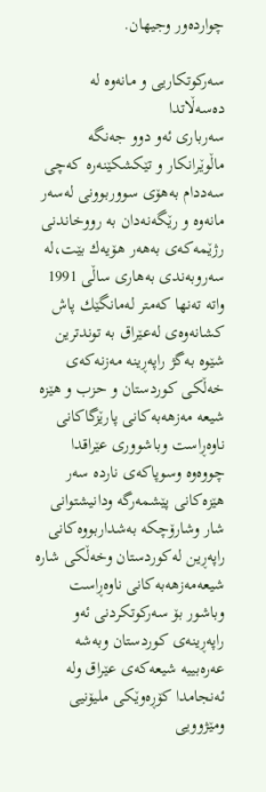چوارده‌ور وجیهان.

سه‌ركوتكاریی و مانه‌وه‌ له‌ ده‌سه‌ڵاتدا
سه‌رباری ئه‌و دوو جه‌نگه‌ ماڵوێرانكار و تێكشكێنه‌ره‌ كه‌چی سه‌ددام به‌هۆی سووربوونی له‌سه‌ر مانه‌وه‌ و رێگه‌نه‌دان به‌ رووخاندنی رژێمه‌كه‌ی به‌هه‌ر هۆیه‌ك بێت،له‌ سه‌روبه‌ندی به‌هاری ساڵی 1991 واته‌ ته‌نها كه‌متر له‌مانگێك پاش كشانه‌وه‌ی له‌عێراق به‌ توندترین شێوه‌ به‌گژ راپه‌ڕینه‌ مه‌زنه‌كه‌ی خه‌ڵكی كوردستان و حزب و هێزه‌ شیعه‌ مه‌زهه‌به‌كانی پارێزگاكانی ناوه‌ڕاست وباشووری عێراقدا چووه‌وه‌ وسوپاكه‌ی نارده‌ سه‌ر هێزه‌كانی پێشمه‌رگه‌ ودانیشتوانی شار وشارۆچكه‌ به‌شداربووه‌كانی راپه‌ڕین له‌كوردستان وخه‌ڵكی شاره‌ شیعه‌مه‌زهه‌به‌كانی ناوه‌ڕاست وباشور بۆ سه‌ركوتكردنی ئه‌و راپه‌ڕینه‌ی كوردستان وبه‌شه‌ عه‌ره‌بییه‌ شیعه‌كه‌ی عێراق وله‌ ئه‌نجامدا كۆڕه‌وێكی ملیۆنیی ومێژوویی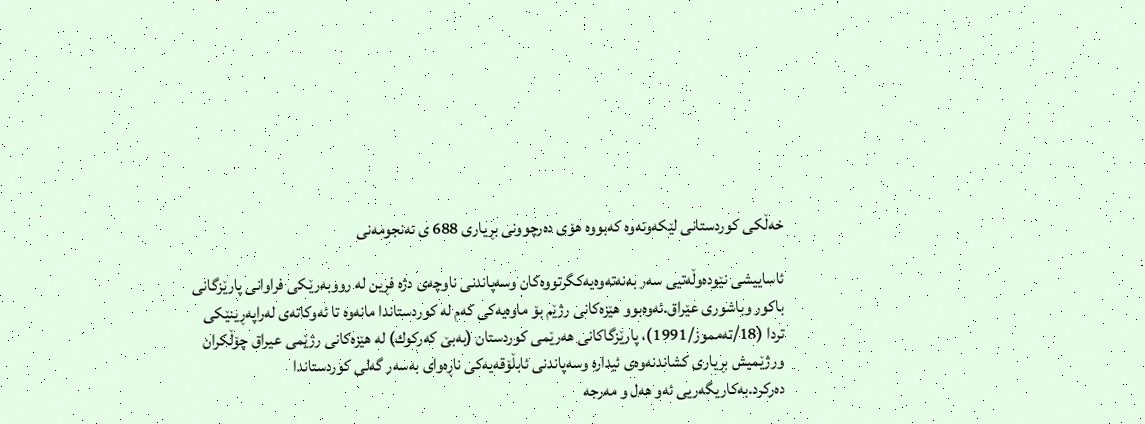خه‌ڵكی كوردستانی لێكه‌وته‌وه‌ كه‌بووه‌ هۆی ده‌رچوونی بڕیاری 688 ی ئه‌نجومه‌نی

ئاساییشی نێوده‌وڵه‌تیی سه‌ر به‌نه‌ته‌وه‌یه‌كگرتووه‌كان وسه‌پاندنی ناوچه‌ی دژه‌ فڕین له‌ رووبه‌رێكی فراوانی پارێزگانی باكور وباشوری عێراق.ئه‌وه‌بوو هێزه‌كانی رژێم بۆ ماوه‌یه‌كی كه‌م له‌ كوردستاندا مانه‌وه‌ تا ئه‌وكاته‌ی له‌راپه‌ڕینێكی تردا (18/ته‌مموز/1991)، پارێزگاكانی هه‌رێمی كوردستان (به‌بێ كه‌ركوك) له‌ هێزه‌كانی رژێمی عیراق چۆڵكران ورژێمیش بڕیاری كشاندنه‌وه‌ی ئیداره‌ وسه‌پاندنی ئابڵۆقه‌یه‌كی ناڕه‌وای به‌سه‌ر گه‌لی كوردستاندا ده‌ركرد.به‌كاریگه‌ریی ئه‌و هه‌ل و مه‌رجه‌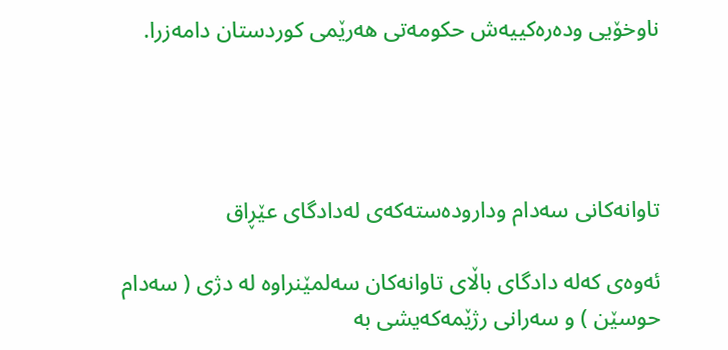ناوخۆیی وده‌ره‌كییه‌ش حكومه‌تی هه‌رێمی كوردستان دامه‌زرا.




تاوانه‌كانی سه‌دام وداروده‌سته‌كه‌ی له‌دادگای عێڕاق

ئه‌وه‌ی كه‌له‌ دادگای باڵای تاوانه‌كان سه‌لمێنراوه‌ له‌ دژی ( سه‌دام حوسێن ) و سه‌رانی رژێمه‌كه‌یشی به‌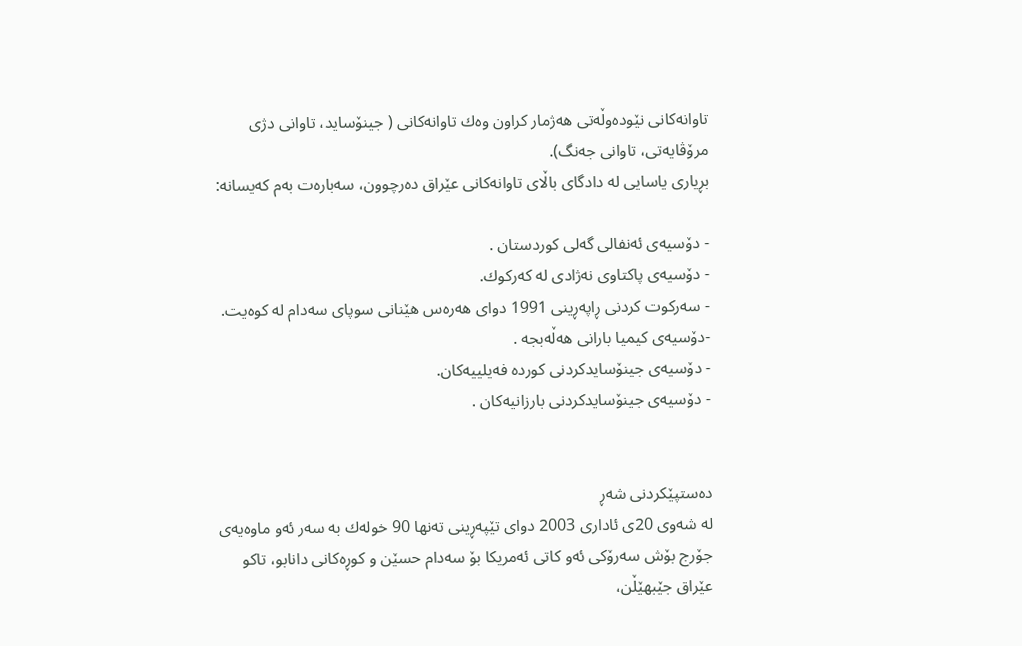تاوانه‌كانی نێوده‌وڵه‌تی هه‌ژمار كراون وه‌ك تاوانه‌كانی ( جینۆساید، تاوانی دژی مرۆڤایه‌تی، تاوانی جه‌نگ).
بڕیاری یاسایی له‌ دادگای باڵای تاوانه‌كانی عێراق ده‌رچوون، سه‌باره‌ت به‌م كه‌یسانه‌:

- دۆسیه‌ی ئه‌نفالی گه‌لی كوردستان .
- دۆسیه‌ی پاكتاوی نه‌ژادی له‌ كه‌ركوك.
- سه‌ركوت كردنی ڕاپه‌ڕینی 1991 دوای هه‌ره‌س هێنانی سوپای سه‌دام له‌ كوه‌یت.
-دۆسیه‌ی كیمیا بارانی هه‌ڵه‌بجه‌ .
- دۆسیه‌ی جینۆسایدكردنی كورده‌ فه‌یلییه‌كان.
- دۆسیه‌ی جینۆسایدكردنی بارزانیه‌كان .


ده‌ستپێكردنی شه‌ڕ
له‌ شه‌وی 20ی ئاداری 2003 دوای تێپه‌ڕینی ته‌نها 90 خوله‌ك به‌ سه‌ر ئه‌و ماوه‌یه‌ی جۆرج بۆش سه‌رۆكی ئه‌و كاتی ئه‌مریكا بۆ سه‌دام حسێن و كوڕه‌كانی دانابو، تاكو عێراق جێبهێڵن،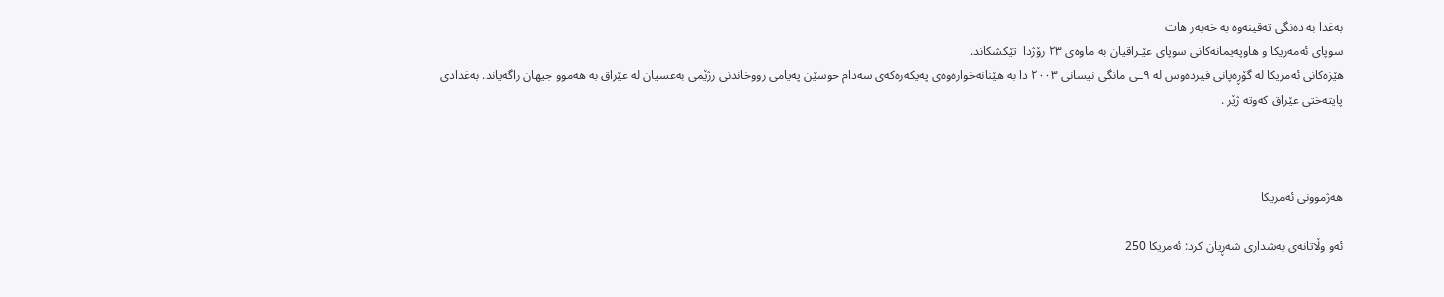به‌غدا به‌ ده‌نگی ته‌قینه‌وه‌ به‌ خه‌به‌ر هات
سوپای ئه‌مه‌ریكا و هاوپه‌یمانه‌كانی سوپای عێـراقیان به‌ ماوه‌ی ٢٣ رۆژدا  تێكشكاند.
هێزه‌كانی ئه‌مریكا له‌ گۆڕه‌پانی فیرده‌وس له‌ ٩ـی مانگی نیسانی ٢٠٠٣ دا به‌ هێنانه‌خواره‌وه‌ی په‌یكه‌ره‌كه‌ی سه‌دام حوسێن په‌یامی رووخاندنی رژێمی به‌عسیان له‌ عێراق به‌ هه‌موو جیهان راگه‌یاند. به‌غدادی پایته‌ختی عێراق كه‌وته‌ ژێر .



هه‌ژموونی ئه‌مریكا

ئه‌و وڵاتانه‌ی به‌شداری شه‌ڕیان كرد: ئه‌مریكا 250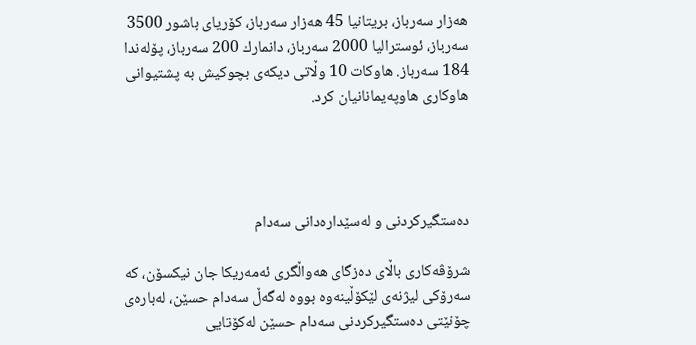هه‌زار سه‌رباز، بریتانیا 45 هه‌زار سه‌رباز، كۆریای باشور 3500 سه‌رباز، ئوسترالیا 2000 سه‌رباز، دانمارك 200 سه‌رباز، پۆله‌ندا 184 سه‌رباز. هاوكات 10 وڵاتی دیكه‌ی بچوكیش به‌ پشتیوانی هاوكاری هاوپه‌یمانانیان كرد.




ده‌ستگیركردنی‌ و له‌سێداره‌دانی سه‌دام

شرۆڤه‌كاری‌ باڵای‌ ده‌زگای‌ هه‌واڵگری‌ ئه‌مه‌ریكا جان نیكسۆن، كه‌ سه‌رۆكی‌ لیژنه‌ی‌ لێكۆڵینه‌وه‌ بووه‌ له‌گه‌ڵ سه‌دام حسێن، له‌باره‌ی‌ چۆنێتی‌ ده‌ستگیركردنی‌ سه‌دام حسێن له‌كۆتایی‌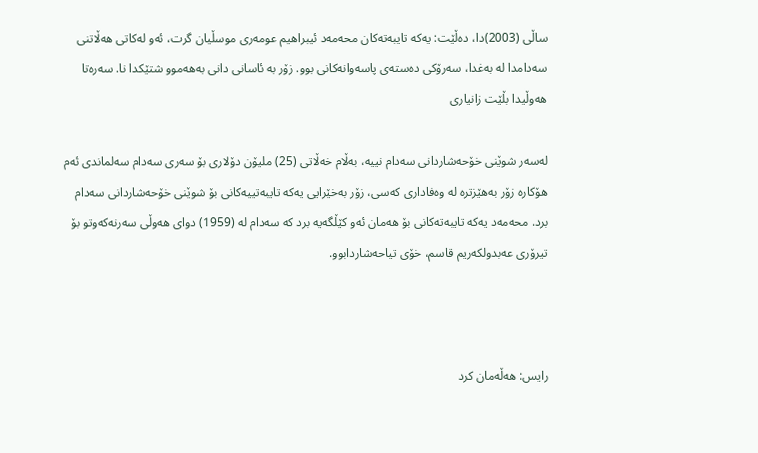ساڵی‌ (2003)دا، ده‌ڵێت: یه‌كه‌ تایبه‌ته‌كان محه‌مه‌د ئیبراهیم عومه‌ری‌ موسڵیان گرت، ئه‌و له‌كاتی‌ هه‌ڵاتنی‌ سه‌دامدا له‌ به‌غدا، سه‌رۆكی‌ ده‌سته‌ی‌ پاسه‌وانه‌كانی‌ بوو. زۆر به‌ ئاسانی‌ دانی‌ به‌هه‌موو شتێكدا نا. سه‌ره‌تا هه‌وڵیدا بڵێت زانیاری‌

له‌سه‌ر شوێنی‌ خۆحه‌شاردانی‌ سه‌دام نییه‌، به‌ڵام خه‌ڵاتی‌ (25) ملیۆن دۆلاری‌ بۆ سه‌ری‌ سه‌دام سه‌لماندی‌ ئه‌م هۆكاره‌ زۆر به‌هێزتره‌ له‌ وه‌فاداری‌ كه‌سی‌، زۆر به‌خێرایی‌ یه‌كه‌ تایبه‌تییه‌كانی‌ بۆ شوێنی‌ خۆحه‌شاردانی‌ سه‌دام برد. محه‌مه‌د یه‌كه‌ تایبه‌ته‌كانی‌ بۆ هه‌مان ئه‌و كێڵگه‌یه‌ برد كه‌ سه‌دام له‌ (1959) دوای‌ هه‌وڵی‌ سه‌رنه‌كه‌وتو بۆ تیرۆری‌ عه‌بدولكه‌ریم قاسم، خۆی‌ تیاحه‌شاردابوو.



رایس: هه‌ڵه‌مان كرد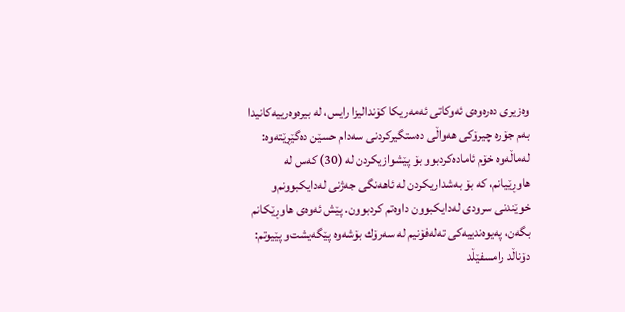وه‌زیری‌ ده‌ره‌وه‌ی‌ ئه‌وكاتی‌ ئه‌مه‌ریكا كۆندالیزا رایس، له‌ بیره‌وه‌رییه‌كانیدا به‌م جۆره‌ چیرۆكی‌ هه‌واڵی‌ ده‌ستگیركردنی‌ سه‌دام حسێن ده‌گێڕێته‌وه‌: له‌ماڵه‌وه‌ خۆم ئاماده‌كردبوو بۆ پێشوازیكردن له‌ (30) كه‌س له‌ هاوڕێیانم، كه‌ بۆ به‌شداریكردن له‌ ئاهه‌نگی‌ جه‌ژنی‌ له‌دایكبوونم‌و خوێندنی‌ سرودی‌ له‌دایكبوون داوه‌تم كردبوون. پێش ئه‌وه‌ی‌ هاوڕێكانم بگه‌ن، په‌یوه‌ندییه‌كی‌ ته‌له‌فۆنیم له‌ سه‌رۆك بۆشه‌وه‌ پێگه‌یشت‌و پێیوتم: دۆناڵد رامسفێڵد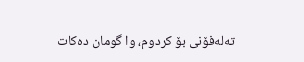ته‌له‌فۆنی‌ بۆ كردوم، وا گومان ده‌كات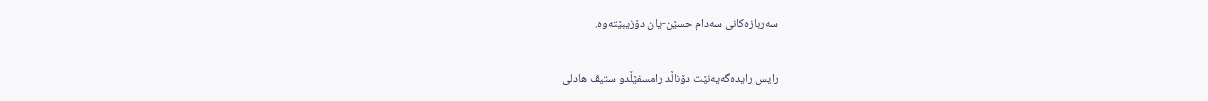سه‌ربازه‌كانی‌ سه‌دام حسێن-یان دۆزیبێته‌وه‌.

رایس رایده‌گه‌یه‌نێت دۆناڵد رامسفێڵد‌و ستیڤ هادلی‌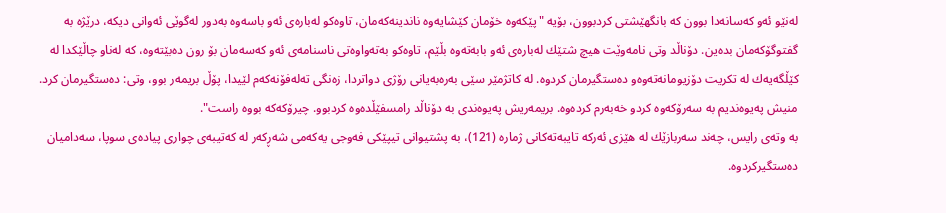له‌نێو ئه‌و كه‌سانه‌دا بوون كه‌ بانگهێشتی‌ كردبوون، بۆیه‌ "پێكه‌وه‌ خۆمان كێشایه‌وه‌ ناندینه‌كه‌مان، تاوه‌كو له‌باره‌ی‌ ئه‌و باسه‌وه‌ به‌دور له‌گوێی‌ ئه‌وانی‌ دیكه‌، درێژه‌ به‌ گفتوگۆكه‌مان بده‌ین. دۆناڵد وتی‌ نامه‌وێت هیچ شتێك له‌باره‌ی‌ ئه‌و بابه‌ته‌وه‌ بڵێم، تاوه‌كو به‌ته‌واوه‌تی‌ ناسنامه‌ی‌ ئه‌و كه‌سه‌مان بۆ رون ده‌بێته‌وه‌، كه‌ له‌ناو چاڵێكدا له‌ كێڵگه‌یه‌ك له‌ تكریت دۆزیومانه‌ته‌وه‌و ده‌ستگیرمان كردوه‌. له‌ كاتژمێر سێی‌ به‌ره‌به‌یانی‌ رۆژی‌ دواتردا، زه‌نگی‌ ته‌له‌فۆنه‌كه‌م لێیدا، پۆڵ بریمه‌ر بوو، وتی‌: ده‌ستگیرمان كرد. منیش په‌یوه‌ندیم به‌ سه‌رۆكه‌وه‌ كردو خه‌به‌رم كرده‌وه‌. بریمه‌ریش په‌یوه‌ندی‌ به‌ دۆناڵد رامسفێڵده‌وه‌ كردبوو. چیرۆكه‌كه‌ بووه‌ راست".
به‌ وته‌ی‌ رایس، چه‌ند سه‌ربازێك له‌ هێزی‌ ئه‌ركه‌ تایبه‌ته‌كانی‌ ژماره‌ (121)، به‌ پشتیوانی‌ تیپێكی‌ فه‌وجی‌ یه‌كه‌می‌ شه‌ڕكه‌ر له‌ كه‌تیبه‌ی‌ چواری‌ پیاده‌ی‌ سوپا، سه‌دامیان ده‌ستگیركردوه‌.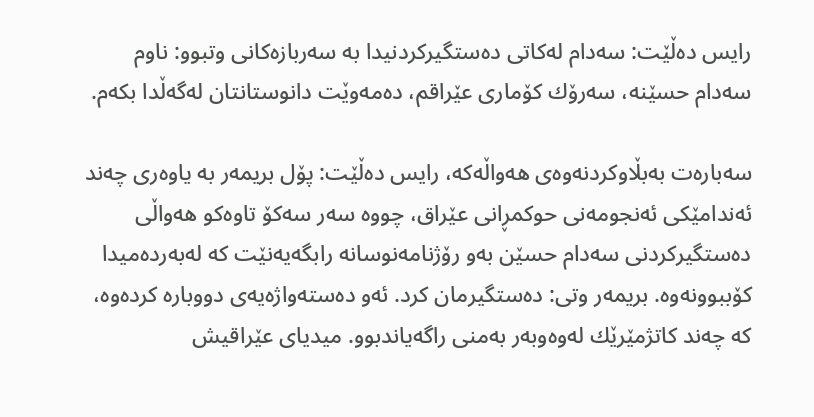رایس ده‌ڵێت: سه‌دام له‌كاتی‌ ده‌ستگیركردنیدا به‌ سه‌ربازه‌كانی‌ وتبوو: ناوم سه‌دام حسێنه‌، سه‌رۆك كۆماری‌ عێراقم، ده‌مه‌وێت دانوستانتان له‌گه‌ڵدا بكه‌م.

سه‌باره‌ت به‌بڵاوكردنه‌وه‌ی‌ هه‌واڵه‌كه‌، رایس ده‌ڵێت: پۆل بریمه‌ر به‌ یاوه‌ری‌ چه‌ند ئه‌ندامێكی‌ ئه‌نجومه‌نی‌ حوكمڕانی‌ عێراق، چووه‌ سه‌ر سه‌كۆ تاوه‌كو هه‌واڵی‌ ده‌ستگیركردنی‌ سه‌دام حسێن به‌و رۆژنامه‌نوسانه‌ رابگه‌یه‌نێت كه‌ له‌به‌رده‌میدا كۆببوونه‌وه‌. بریمه‌ر وتی‌: ده‌ستگیرمان كرد. ئه‌و ده‌سته‌واژه‌یه‌ی‌ دووباره‌ كرده‌وه‌، كه‌ چه‌ند كاتژمێرێك له‌وه‌وبه‌ر به‌منی‌ راگه‌یاندبوو. میدیای‌ عێراقیش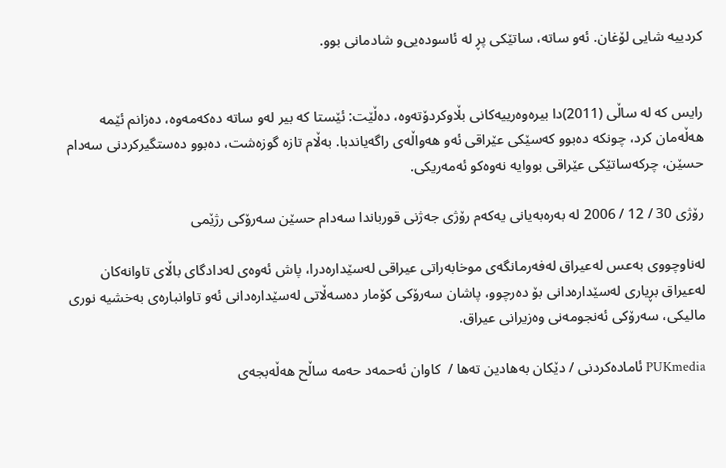كردییه‌ شایی‌ لۆغان. ئه‌و ساته‌، ساتێكی‌ پڕ له‌ ئاسوده‌یی‌و شادمانی‌ بوو.


رایس كه‌ له‌ ساڵی‌ (2011)دا بیره‌وه‌رییه‌كانی‌ بڵاوكردۆته‌وه‌، ده‌ڵێت: ئێستا كه‌ بیر له‌و ساته‌ ده‌كه‌مه‌وه‌، ده‌زانم ئێمه‌ هه‌ڵه‌مان كرد، چونكه‌ ده‌بوو كه‌سێكی‌ عێراقی‌ ئه‌و هه‌واڵه‌ی‌ راگه‌یاندبا. به‌ڵام تازه‌ گوزه‌شت، ده‌بوو ده‌ستگیركردنی‌ سه‌دام حسێن، چركه‌ساتێكی‌ عێراقی‌ بووایه‌ نه‌وه‌كو ئه‌مه‌ریكی‌.

رۆژی 30 / 12 / 2006 له‌ به‌ره‌به‌یانی یه‌كه‌م رۆژی جه‌ژنی قورباندا سه‌دام حسێن سه‌رۆكی رژێمی

له‌ناوچووی به‌عس له‌عیراق له‌فه‌رمانگه‌ی موخابه‌راتی عیراقی له‌سێداره‌درا، پاش ئه‌وه‌ی له‌دادگای باڵای تاوانه‌كان له‌عیراق بڕیاری له‌سێداره‌دانی بۆ ده‌رچوو، پاشان سه‌رۆكی كۆمار ده‌سه‌ڵاتی له‌سێداره‌دانی ئه‌و تاوانباره‌ی به‌خشیه‌ نوری مالیكی، سه‌رۆكی ئه‌نجومه‌نی وه‌زیرانی عیراق.

PUKmedia ئاماده‌كردنی / دێكان به‌هادین ته‌ها /  كاوان ئه‌حمه‌د حه‌مه‌ ساڵح هه‌ڵه‌بجه‌ی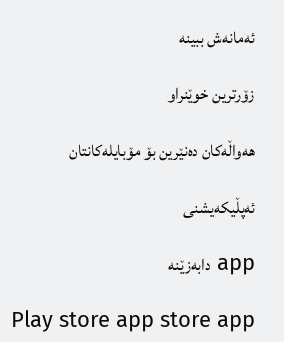ئەمانەش ببینە

زۆرترین خوێنراو

هەواڵەکان دەنێرین بۆ مۆبایلەکانتان

ئەپڵیکەیشنی

app دابەزێنە

Play store app store app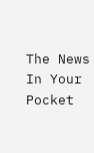The News In Your Pocket